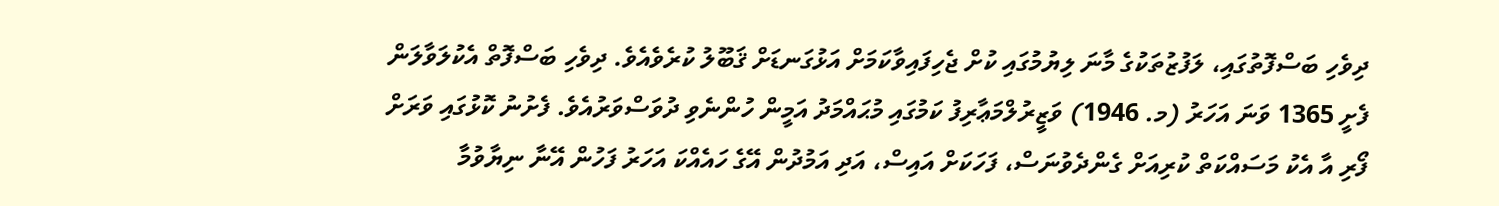ދިވެހި ބަސްފޮތުގައި، ލަފުޒުތަކުގެ މާނަ ލިޔުމުގައި ކުށް ޖެހިފައިވާކަމަށް އަޅުގަނޑަށް ޤަބޫލު ކުރެވެއެވެ. ދިވެހި ބަސްފޮތް އެކުލަވާލަން ފެށީ 1365 ވަނަ އަހަރު (މ. 1946) ވަޒީރުލްމަޢާރިފު ކަމުގައި މުޙައްމަދު އަމީން ހުންނެވި ދުވަސްވަރުއެވެ. ފެށުނު ކޮޅުގައި ވަރަށް ފޯރި އާ އެކު މަސައްކަތް ކުރިއަށް ގެންދެވުނަސް، ފަހަކަށް އައިސް، އަދި އަމުދުން އޭގެ ހައެއްކަ އަހަރު ފަހުން އޭނާ ނިޔާވުމާ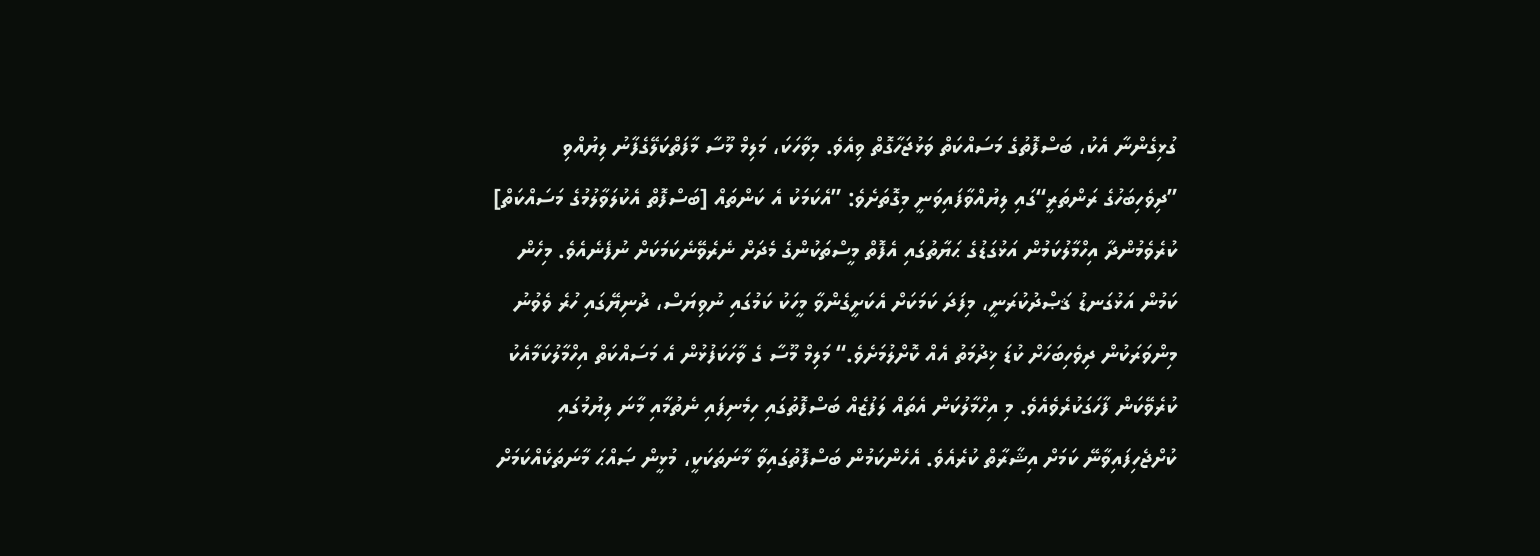ގުޅިގެންނާ އެކު، ބަސްފޮތުގެ މަސައްކަތް ވަޅުޖަހާގޮތް ވިއެވެ. މިވާހަކަ، މަލިމް މޫސާ މާފަތްކަލޭގެފާނު ލިޔުއްވި ”ދިވެހިބަހުގެ ރަންތަރީ“ގައި ލިޔުއްވާފައިވަނީ މިގޮތަށެވެ: ”އެކަމަކު އެ ކަންތައް [ބަސްފޮތް އެކުލަވާލުމުގެ މަސައްކަތް] ކުރެވެމުންދާ އިހްމާލުކަމުން އަޅުގަޑުގެ ޙަޔާތުގައި އެފޮތް މީސްތަކުންގެ މެދަށް ނެރެވޭނެކަމަކަށް ނުފެނެއެވެ. މިހެން ކަމުން އަޅުގަނޑު ޤަޞްދުކުރަނީ، މިފަދަ ކަމަކަށް އެކަށީގެންވާ މީހަކު ކަމުގައި ނުވިޔަސް، ދުނިޔޭގައި ހުރެ ވެވުނު މިންވަރަކުން ދިވެހިބަހަށް ކުޑަ ޚިދުމަތު އެއް ކޮށްލުމަށެވެ.“ މަލިމް މޫސާ ގެ ވާހަކަފުޅުން އެ މަސައްކަތް އިހްމާލުކަމާއެކު ކުރެވޭކަން ފާހަގަކުރެވެއެވެ. މި އިހްމާލުކަން އެތައް ލަފުޒެއް ބަސްފޮތުގައި ހިމެނިފައި ނެތުމާއި މާނަ ލިޔުމުގައި ކުށްޖެހިފައިވާނޭ ކަމަށް އިޝާރާތް ކުރެއެވެ. އެހެންކަމުން ބަސްފޮތުގައިވާ މާނަތަކަކީ، މުޅީން ޞައްޙަ މާނަތަކެއްކަމަށް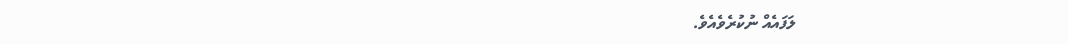ލަފައެއް ނުކުރެވެއެވެ.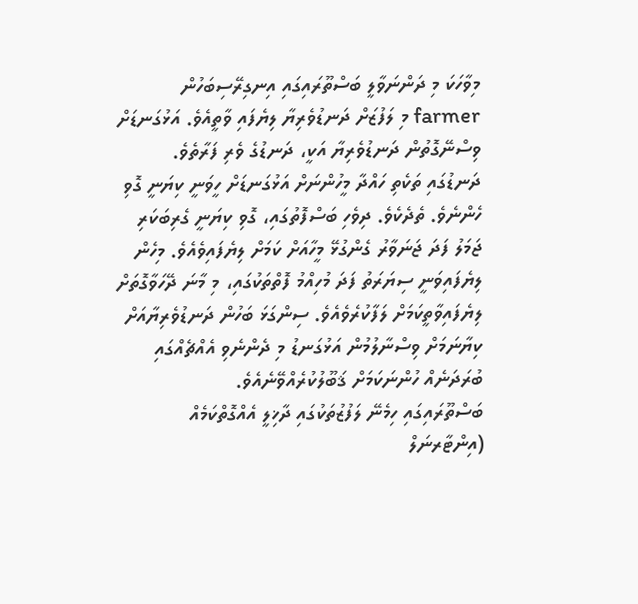މިވާހަކަ މި ދަންނަވާލީ ބަސްތޫރައިގައި އިނގިރޭސިބަހުން farmer މި ލަފުޒަށް ދަނޑުވެރިޔާ ލިޔެފައި ވާތީއެވެ. އަޅުގަނޑަށް ވިސްނޭގޮތުން ދަނޑުވެރިޔާ އަކީ، ދަނޑުގެ ވެރި ފަރާތެވެ. ދަނޑުގައި ތަކެތި ހައްދާ މީހުންނަށް އަޅުގަނޑަށް ހީވަނީ ކިޔަނީ ގޮވި ހެންނެވެ. ތެދެކެވެ. ދިވެހި ބަސްފޮތުގައި، ގޮވި ކިޔަނީ ގެރިބަކަރި ޖަމަލު ފަދަ ޖަނަވާރު ގެންގުޅޭ މީހާއަށް ކަމަށް ލިޔެފައިވެއެވެ. މިހެން ލިޔެފައިވަނީ ސިޔަރަތު ފަދަ މުހިއްމު ފޮތްތަކުގައި، މި މާނަ ދޭހަވާގޮތަށް ލިޔެފައިވާތީކަމަށް ލަފާކުރެވެއެވެ. ސިންގަޅަ ބަހުން ދަނޑުވެރިޔާއަށް ކިޔާނަމަށް ވިސްނާލުމުން އަޅުގަނޑު މި ދެންނެވި އެއްޗެއްގައި ބުރަދަނެއް ހުންނަކަމަށް ޤަބޫލުކުރެއްވޭނެއެވެ.
ބަސްތޫރައިގައި ހިމެނޭ ލަފުޒުތަކުގައި ދާޚިލީ އެއްގޮތްކަމެއް (އިންޓާރނަލް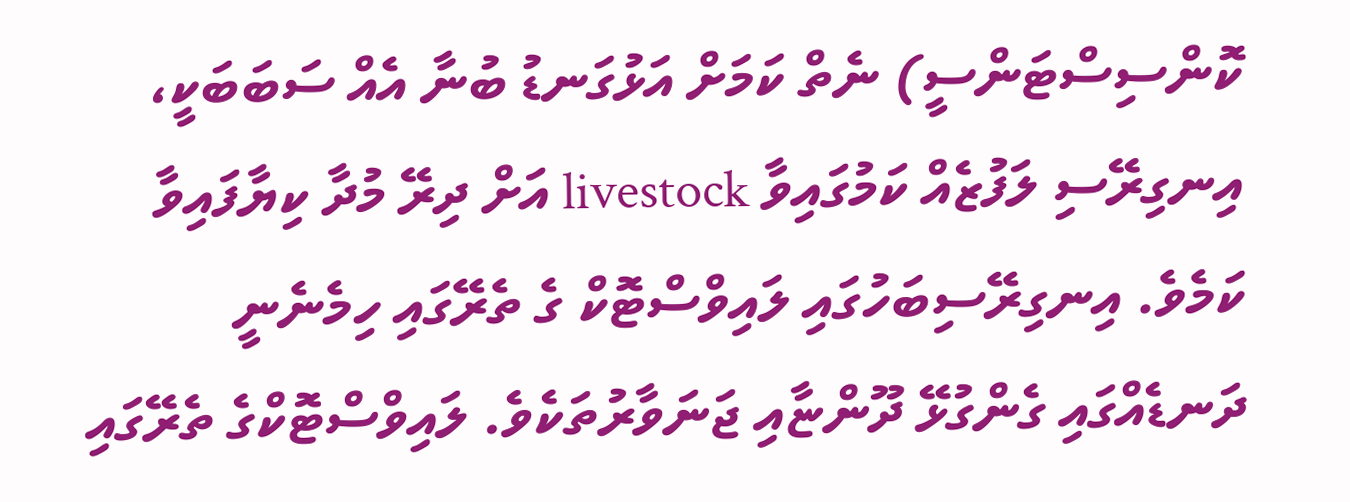ކޮންސިސްޓަންސީ) ނެތް ކަމަށް އަޅުގަނޑު ބުނާ އެއް ސަބަބަކީ، އިނގިރޭސި ލަފުޒެއް ކަމުގައިވާ livestock އަށް ދިރޭ މުދާ ކިޔާފައިވާ ކަމެވެ. އިނގިރޭސިބަހުގައި ލައިވްސްޓޮކް ގެ ތެރޭގައި ހިމެނެނީ ދަނޑެއްގައި ގެންގުޅޭ ދޫންޏާއި ޖަނަވާރުތަކެވެ. ލައިވްސްޓޮކްގެ ތެރޭގައި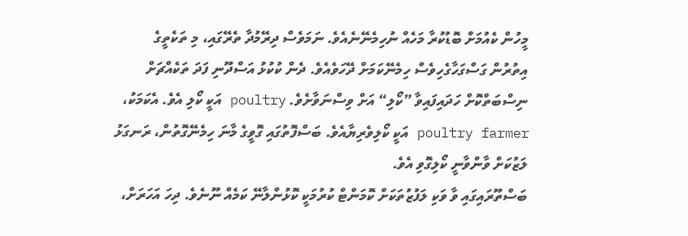މީހުން ކެއުމަށް ބޮޑުކުރާ މަހެއް ނުހިމެނޭނެއެވެ. ނަމަވެސް ދިރޭމުދާ ތެރޭގައި، މި ތަކެތީގެ އިތުރުން ގަސްގަހާގެހިވެސް ހިމެނޭކަމަށް ދޭހަވެއެވެ. ދެން ކުކުޅު އަސްދޫނި ފަދަ ތަކެއްޗަށް ނިސްބަތްކޮށް ހަދައިފައިވާ ”ކޯލި“ އަށް ވިސްނަވާށެވެ. poultry އަކީ ކޯލި އެވެ. އެކަމަކު، poultry farmer އަކީ ކޯލިވެރިޔާއެވެ. ބަސްފޮތުގައި ގޮވީގެ މާނަ ހިމެނޭގޮތުން، ރަނގަޅު ލަޒުކަށް ވާންވާނީ ކޯލިގޮވި އެވެ.
ބަސްތޫރައިގައި ވާ ވަކި ލަފުޒުތަކަށް ކޮމަންޓް ކުރުމަކީ ކޮޅުންލާނޭ ކަމެއް ނޫނެވެ. ދިހަ އަހަރަށް،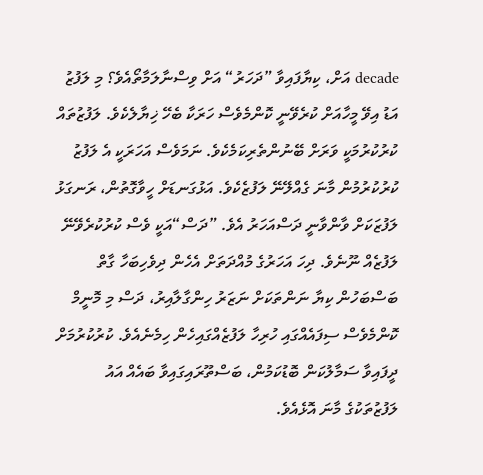decade އަށް، ކިޔާފައިވާ ”ދަހަރު“ އަށް ވިސްނާލަމާތޯއެވެ؟ މި ލަފުޒު އަޑު އިވޭ މީހާއަށް ކުރެވޭނީ ކޮންމެވެސް ހަރަކާ ބެހޭ ޚިޔާލެކެވެ. ލަފުޒުތައް ކުރުކުރުމަކީ ވަރަށް ބޭނުންތެރިކަމެކެވެ. ނަމަވެސް އަހަރަކީ އެ ލަފުޒު ކުރުކުރުމުން މާނަ ގެއްލޭނޭ ލަފުޒެކެވެ. އަޅުގަނޑަށް ހީވާގޮތުން، ރަނގަޅު ލަފުޒަކަށް ވާންވާނީ ދަސްއަހަރު އެވެ. ”ދަސް“އަކީ ވެސް ކުރުކުރެވޭނޭ ލަފުޒެއް ނޫނެވެ. ދިހަ އަހަރުގެ މުއްދަތަށް އެހެން ދިވެހިބަހާ ގާތް ބަސްބަހުން ކިޔާ ނަންތަކަށް ނަޒަރު ހިންގާލާއިރު، ދަސް މި މޮނީމް ކޮންމެވެސް ސިފައެއްގައި ހުރިހާ ލަފުޒެއްގައިހެން ހިމެނެއެވެ. ކުރުކުރުމަށް ދީފައިވާ ސަމާލުކަން ބޮޑުކަމުން، ބަސްތޫރައިގައިވާ ބައެއް އައު ލަފުޒުތަކުގެ މާނަ އޮޅެއެވެ.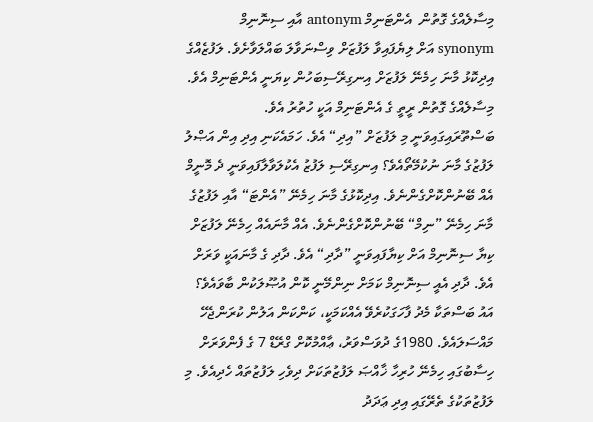މިސާލެއްގެ ގޮތުން  އެންޓަނިމް antonym އާއި ސިނޮނިމް synonym އަށް ލިޔެފައިވާ ލަފުޒަށް ވިސްނަވާލަ ބައްލަވާށެވެ. ލަފުޒެއްގެ އިދިކޮޅު މާނަ ހިމެނޭ ލަފުޒަށް އިނގިރޭސިބަހުން ކިޔަނީ އެންޓަނިމް އެވެ. މިސާލެއްގެ ގޮތުން ރީތީ ގެ އެންޓަނިމް އަކީ ހުތުރު އެވެ. ބަސްތޫރައިގައިވަނީ މި ލަފުޒަށް ”އިދި“ އެވެ. ހަމައެކަނި އިދި އިން އަޞްލު ލަފުޒުގެ މާނަ ނުކުމޭތޯއެވެ؟ އިނގިރޭސި ލަފުޒު އެކުލަވާލާފައިވަނީ ދެ މޮނީމް އެއް ބޭނުންކޮށްގެންނެވެ. އިދިކޮޅުގެ މާނަ ހިމެނޭ ”އެންޓަ“ އާއި ލަފުޒުގެ މާނަ ހިމެނޭ ”ނިމް“ ބޭނުންކޮށްގެންނެވެ. އެއް މާނައެއް ހިމެނޭ ލަފުޒަށް ކިޔާ ސިނޮނިމް އަށް ކިޔާފައިވަނީ ”ދާދި“ އެވެ. ދާދި ގެ މާނައަކީ ވަރަށް އެވެ. ދާދި އެއީ ސިނޮނިމް ކަމަށް ނިންމޭނީ ކޮން އުޞޫލަކުން ބާވައެވެ؟
އައު ބަސްތަކާ މެދު ފާހަގަކުރެވޭ އެއްކަމަކީ، ކަންކަން އަލުން ކުރަންޖެހޭ މައްސަލައެވެ. 1980ގެ ދުވަސްވަރު، ޢާއްމުކޮށް ގްރޭޑް 7 ގެ ފެންވަރަށް ހިސާބުގައި ހިމެނޭ ހުރިހާ ޚާއްޞަ ލަފުޒުތަކަށް ދިވެހި ލަފުޒުތައް ހެދިއެވެ. މި ލަފުޒުތަކުގެ ތެރޭގައި އިދި ޢަދަދު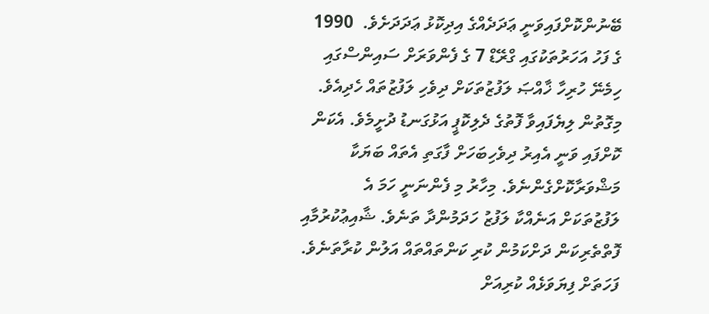ބޭނުންކޮށްފައިވަނީ ޢަދަދެއްގެ އިދިކޮޅު ޢަދަދަށެވެ.  1990 ގެ ފަހު އަހަރުތަކުގައި ގްރޭޑް 7 ގެ ފެންވަރަށް ސައިންސްގައި ހިމެނޭ ހުރިހާ ޚާއްޞަ ލަފުޒުތަކަށް ދިވެހި ލަފުޒުތައް ހެދިއެވެ. މިގޮތުން ލިޔެފައިވާ ފޮތުގެ ދެލިކޮޕީ އަޅުގަނޑު ދުށީމެވެ. އެކަން ކޮށްފައި ވަނީ އެއިރު ދިވެހިބަހަށް ފާގަތި އެތައް ބަޔަކާ މަޝްވަރާކޮށްގެންނެވެ. މިހާރު މި ފެންނަނީ ހަމަ އެ ލަފުޒުތަކަށް އަނެއްކާ ލަފުޒު ހަދަމުންދާ ތަނެވެ. ޝާއިޢުކުރުމާއި ފޮތްތެރިކަން ދަށްކަމުން ކުރި ކަންތައްތައް އަލުން ކުރާތަނެވެ. ފަހަތަށް ފިޔަވަޅެއް ކުރިއަށް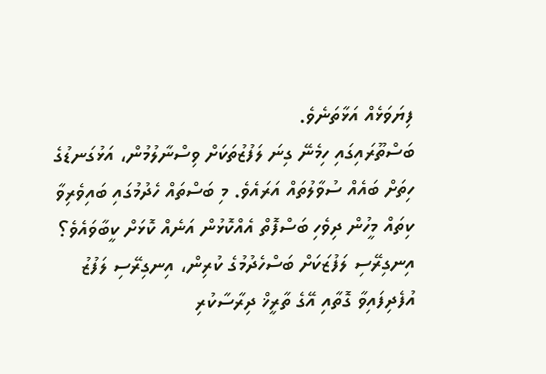ފިޔަވަޅެއް އަޅާތަނެވެ.
ބަސްތޫރައިގައި ހިމެނޭ ގިނަ ލަފުޒުތަކަށް ވިސްނާލުމުން، އަޅުގަނޑުގެ ހިތަށް ބައެއް ސުވާލުތައް އަރައެވެ. މި ބަސްތައް ހެދުމުގައި ބައިވެރިވާ ކިތައް މީހުން ދިވެހި ބަސްފޮތް އެއްކޮޅުން އަނެއް ކޮޅަށް ކީބާވައެވެ؟ އިނގިރޭސި ލަފުޒަކަށް ބަސްހެދުމުގެ ކުރިން، އިނގިރޭސި ލަފުޒު އުފެދިފައިވާ ގޮތާއި އޭގެ ތާރީޚް ދިރާސާކުރި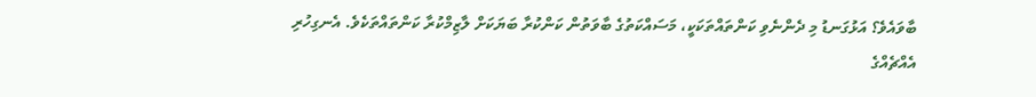ބާވައެވެ؟ އަޅުގަނޑު މި ދެންނެވި ކަންތައްތަކަކީ، މަސައްކަތުގެ ބާވަތުން ކަންކުރާ ބަޔަކަށް ލާޒިމްކުރާ ކަންތައްތަކެވެ. އެނގިހުރި އެއްޗެއްގެ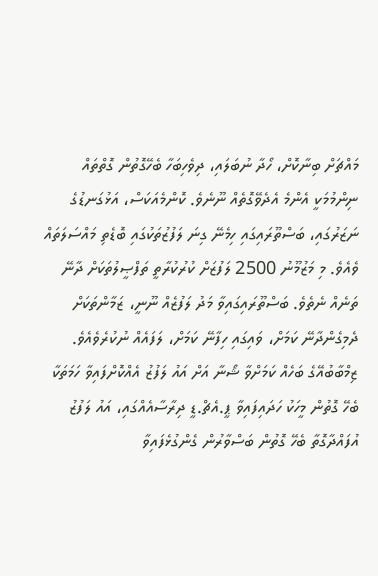މައްޗަށް ބިނާކޮށް، ހޯދާ ނުބަލައި، ދިވެހިބަހާ ބެހޭގޮތުން ގޮތްތައް ނިންމުމަކީ އެންމެ އެދެވޭގޮތެއް ނޫނެވެ. ކޮންމެއަކަސް، އަޅުގަނޑުގެ ނަޒަރުގައި، ބަސްތޫރައިގައި ހިމެނޭ ގިނަ ލަފުޒުތަކުގައި ބޮޑެތި މައްސަލަތައް ވެއެވެ. މި މަޒުމޫނު 2500 ލަފުޒަށް ކުރުކުރާތީ ތަފްޞީލުތަކަށް ދާނޭ ތަނެއް ނެތެވެ. ބަސްތޫރައިގައިވާ މަދު ލަފުޒެއް ނޫނީ، ޒަމާންތަކަށް ދެމިގެންދާނޭ ކަމަށް، ވައިގައި ހިފާނޭ ކަމަށް، ލަފައެއް ނުކުރެވެއެވެ.
ޒިމްބާބުއޭގެ ބަހެއް ކަމަށްވާ ޝޯނާ އަށް އައު ލަފުޒު އެއްކޮށްފައިވާ ހަމަތަކާ ބެހޭ ގޮތުން މީހަކު ހަދައިފައިވާ ޕީ.އެޗް.ޑީ ދިރާސާއެއްގައި، އައު ލަފުޒު އުފައްދާގޮތާ ބެހޭ ގޮތުން ބަސްވާރުން ގެންގުޅެފައިވާ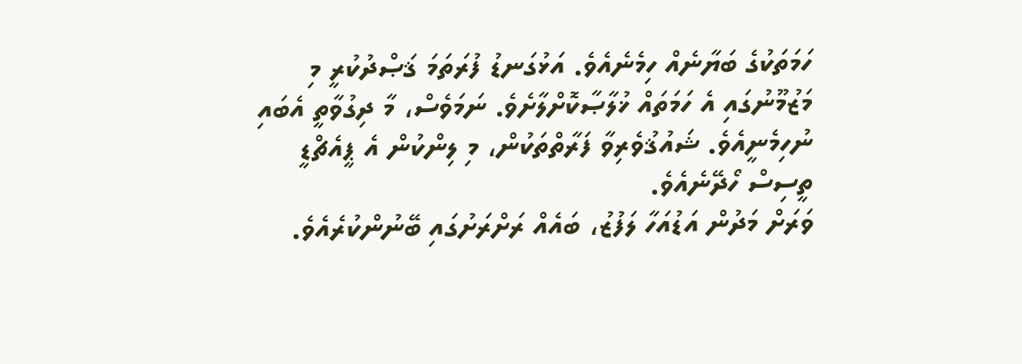ހަމަތަކުގެ ބަޔާނެއް ހިމެނެއެވެ. އަޅުގަނޑު ފުރަތަމަ ޤަޞްދުކުރީ މި މަޒުމޫނުގައި އެ ހަމަތައް ޚުލާޞާކޮށްލާށެވެ. ނަމަވެސް، މާ ދިގުވާތީ އެބައި ނުހިމެނީއެވެ. ޝައުޤުވެރިވާ ފަރާތްތަކުން، މި ލިންކުން އެ ޕީއެޗްޑީ ތީސިސް ހޯދޭނެއެވެ.
ވަރަށް މަދުން އަޑުއަހާ ލަފުޒު، ބައެއް ރަށްރަށުގައި ބޭނުންކުރެއެވެ.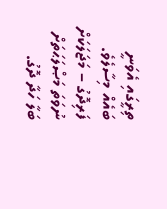ތިރީގައި އެވަނީ ބައެއް މިސާލެވެ.
ފަރިދޮގު – މަޖަލަކަށް ނުވަތަ މަޞްލަޙަތަށް ބަލާ ހަދާ ދޮގު.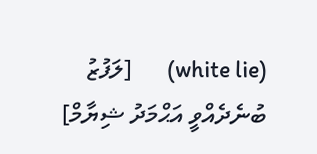(white lie)       [ލަފުޒު ބުނެދެއްވީ އަޙްމަދު ޝިޔާމް]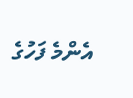އެންމެ ފަހުގެ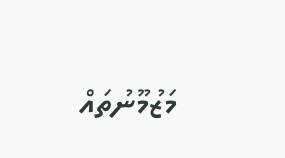މަޒުމޫނުތައް